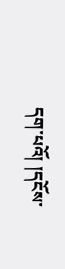དག་པའོ། །དངོས་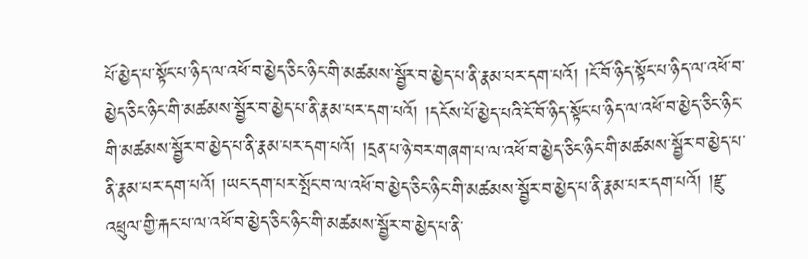པོ་མྱེད་པ་སྟོང་པ་ཉིད་ལ་འཕོ་བ་མྱེད་ཅིང་ཉིང་གི་མཚམས་སྦྱོར་བ་མྱེད་པ་ནི་རྣམ་པར་དག་པའོ། །ངོ་བོ་ཉིད་སྟོང་པ་ཉིད་ལ་འཕོ་བ་མྱེད་ཅིང་ཉིང་གི་མཚམས་སྦྱོར་བ་མྱེད་པ་ནི་རྣམ་པར་དག་པའོ། །དངོས་པོ་མྱེད་པའི་ངོ་བོ་ཉིད་སྟོང་པ་ཉིད་ལ་འཕོ་བ་མྱེད་ཅིང་ཉིང་གི་མཚམས་སྦྱོར་བ་མྱེད་པ་ནི་རྣམ་པར་དག་པའོ། །དྲན་པ་ཉེ་བར་གཞག་པ་ལ་འཕོ་བ་མྱེད་ཅིང་ཉིང་གི་མཚམས་སྦྱོར་བ་མྱེད་པ་ནི་རྣམ་པར་དག་པའོ། །ཡང་དག་པར་སྤོང་བ་ལ་འཕོ་བ་མྱེད་ཅིང་ཉིང་གི་མཚམས་སྦྱོར་བ་མྱེད་པ་ནི་རྣམ་པར་དག་པའོ། །རྫུ་འཕྲུལ་གྱི་རྐང་པ་ལ་འཕོ་བ་མྱེད་ཅིང་ཉིང་གི་མཚམས་སྦྱོར་བ་མྱེད་པ་ནི་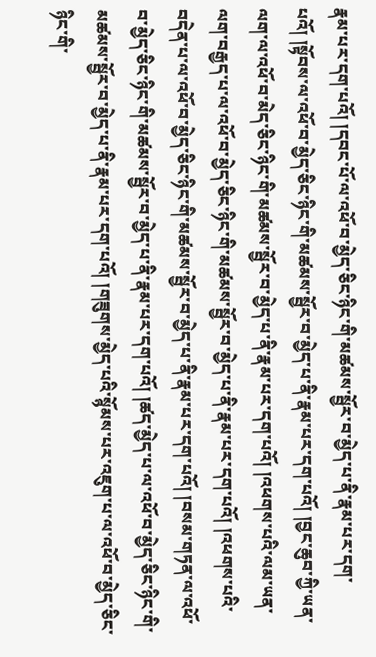རྣམ་པར་དག་པའོ། །དབང་པོ་ལ་འཕོ་བ་མྱེད་ཅིང་ཉིང་གི་མཚམས་སྦྱོར་བ་མྱེད་པ་ནི་རྣམ་པར་དག་པའོ། །སྟོབས་ལ་འཕོ་བ་མྱེད་ཅིང་ཉིང་གི་མཚམས་སྦྱོར་བ་མྱེད་པ་ནི་རྣམ་པར་དག་པའོ། །བྱང་ཆུབ་ཀྱི་ཡན་ལག་ལ་འཕོ་བ་མེད་ཅིང་ཉིང་གི་མཚམས་སྦྱོར་བ་མྱེད་པ་ནི་རྣམ་པར་དག་པའོ། །འཕགས་པའི་ལམ་ཡན་ལག་བརྒྱད་པ་ལ་འཕོ་བ་མྱེད་ཅིང་ཉིང་གི་མཚམས་སྦྱོར་བ་མྱེད་པ་ནི་རྣམ་པར་དག་པའོ། །འཕགས་པའི་བདེན་པ་ལ་འཕོ་བ་མྱེད་ཅིང་ཉིང་གི་མཚམས་སྦྱོར་བ་མྱེད་པ་ནི་རྣམ་པར་དག་པའོ། །བསམ་གཏན་ལ་འཕོ་བ་མྱེད་ཅིང་ཉིང་གི་མཚམས་སྦྱོར་བ་མྱེད་པ་ནི་རྣམ་པར་དག་པའོ། །ཚད་མྱེད་པ་ལ་འཕོ་བ་མྱེད་ཅིང་ཉིང་གི་མཚམས་སྦྱོར་བ་མྱེད་པ་ནི་རྣམ་པར་དག་པའོ། །གཟུགས་མྱེད་པའི་སྙོམས་པར་འཇུག་པ་ལ་འཕོ་བ་མྱེད་ཅིང་ཉིང་གི་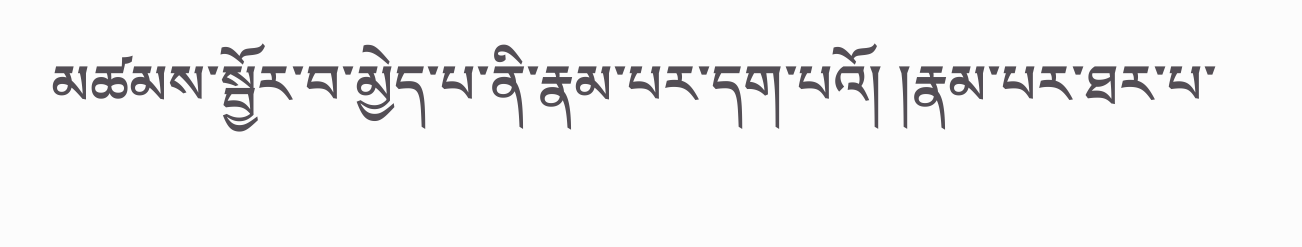མཚམས་སྦྱོར་བ་མྱེད་པ་ནི་རྣམ་པར་དག་པའོ། །རྣམ་པར་ཐར་པ་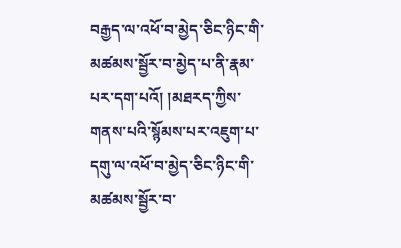བརྒྱད་ལ་འཕོ་བ་མྱེད་ཅིང་ཉིང་གི་མཚམས་སྦྱོར་བ་མྱེད་པ་ནི་རྣམ་པར་དག་པའོ། །མཐརད་ཀྱིས་གནས་པའི་སྙོམས་པར་འཇུག་པ་དགུ་ལ་འཕོ་བ་མྱེད་ཅིང་ཉིང་གི་མཚམས་སྦྱོར་བ་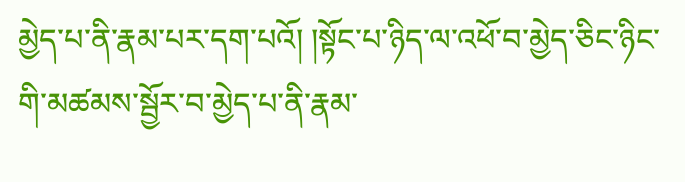མྱེད་པ་ནི་རྣམ་པར་དག་པའོ། །སྟོང་པ་ཉིད་ལ་འཕོ་བ་མྱེད་ཅིང་ཉིང་གི་མཚམས་སྦྱོར་བ་མྱེད་པ་ནི་རྣམ་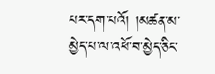པར་དག་པའོ། །མཚན་མ་མྱེད་པ་ལ་འཕོ་བ་མྱེད་ཅིང་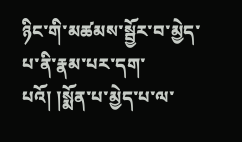ཉིང་གི་མཚམས་སྦྱོར་བ་མྱེད་པ་ནི་རྣམ་པར་དག་པའོ། །སྨོན་པ་མྱེད་པ་ལ་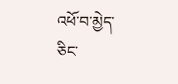འཕོ་བ་མྱེད་ཅིང་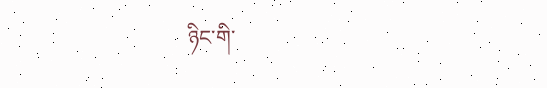ཉིང་གི་